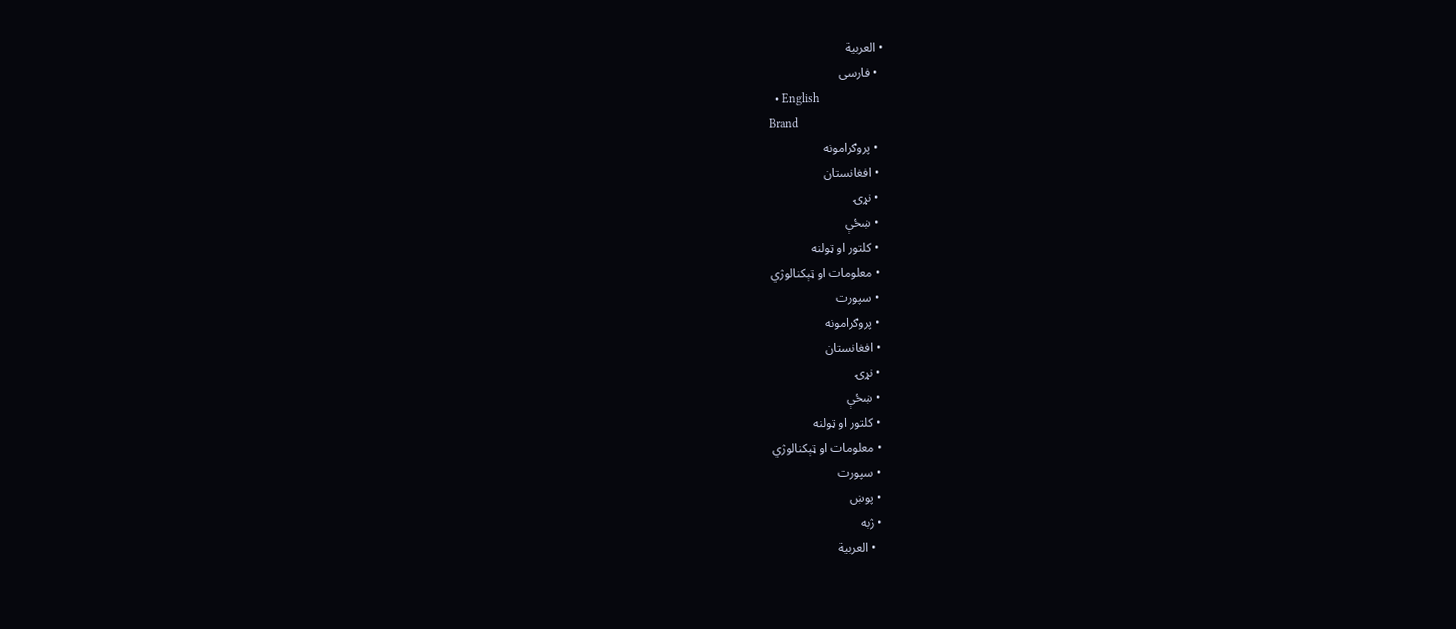• العربية
  • فارسی
  • English
Brand
  • پروګرامونه
  • افغانستان
  • نړۍ
  • ښځې
  • کلتور او ټولنه
  • معلومات او ټېکنالوژي
  • سپورت
  • پروګرامونه
  • افغانستان
  • نړۍ
  • ښځې
  • کلتور او ټولنه
  • معلومات او ټېکنالوژي
  • سپورت
  • پوښ
  • ژبه
    • العربية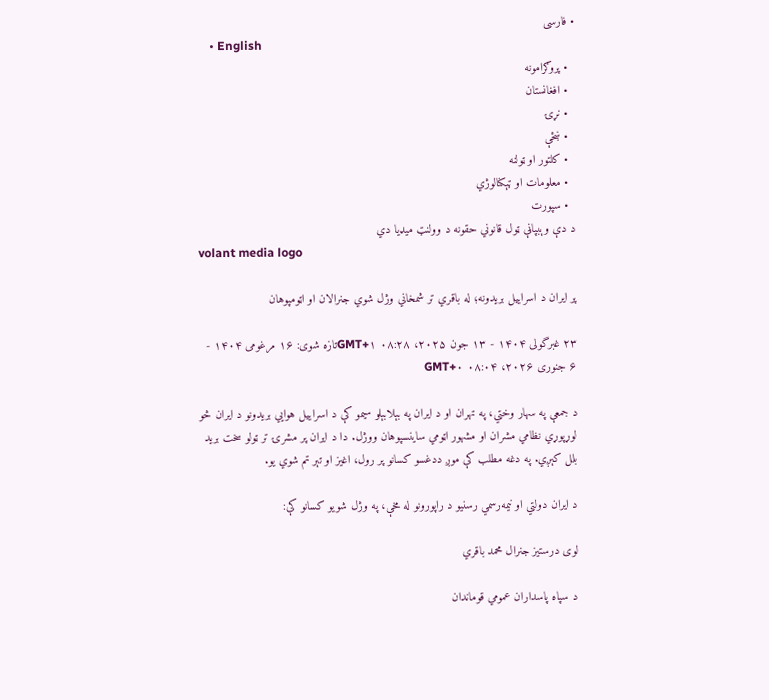• فارسی
    • English
  • پروګرامونه
  • افغانستان
  • نړۍ
  • ښځې
  • کلتور او ټولنه
  • معلومات او ټېکنالوژي
  • سپورت
د دې وېبپاڼې ټول قانوني حقونه د وولنټ میډیا دي
volant media logo

پر ایران د اسراییل بریدونه؛ له باقري تر شمخاني وژل شوي جنرالان او اټومپوهان

۲۳ غبرگولی ۱۴۰۴ - ۱۳ جون ۲۰۲۵، ۰۸:۲۸ GMT+۱تازه شوی: ۱۶ مرغومی ۱۴۰۴ - ۶ جنوری ۲۰۲۶، ۰۸:۰۴ GMT+۰

د جمعې په سهار وختي، په تهران او د ایران په بېلابېلو سیمو کې د اسراییل هوايي بریدونو د ایران څو لوړپوړي نظامي مشران او مشهور اټومي ساینسپوهان ووژل. دا د ایران پر مشرۍ تر ټولو سخت برید بلل کېږي. په دغه مطلب کې موږ ددغسو کسانو پر رول، اغیز او تېر تم شوي یو.

د ایران دولتي او نیمه‌رسمي رسنیو د راپورونو له مخې، په وژل شویو کسانو کې:

لوی درستیز جنرال محمد باقري

د سپاه پاسداران عمومي قوماندان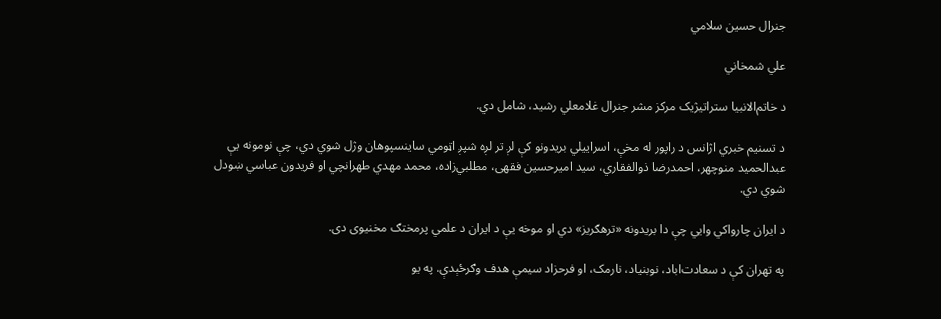جنرال حسین سلامي

علي شمخاني

د خاتم‌الانبیا ستراتیژیک مرکز مشر جنرال غلامعلي رشید، شامل دي.

د تسنیم خبري اژانس د راپور له مخې، اسراییلي بریدونو کې لږ تر لږه شپږ اټومي ساینسپوهان وژل شوي دي، چې نومونه یې عبدالحمید منوچهر، احمدرضا ذوالفقاري، سید امیرحسین فقهی، مطلبي‌زاده، محمد مهدي طهرانچي او فریدون عباسي ښودل شوي دي.

د ایران چارواکي وايي چې دا بریدونه «ترهګریز» دي او موخه یې د ایران د علمي پرمختګ مخنیوی دی.

په تهران کې د سعادت‌اباد، نوبنیاد، نارمک، او فرحزاد سیمې هدف وګرځېدې. په یو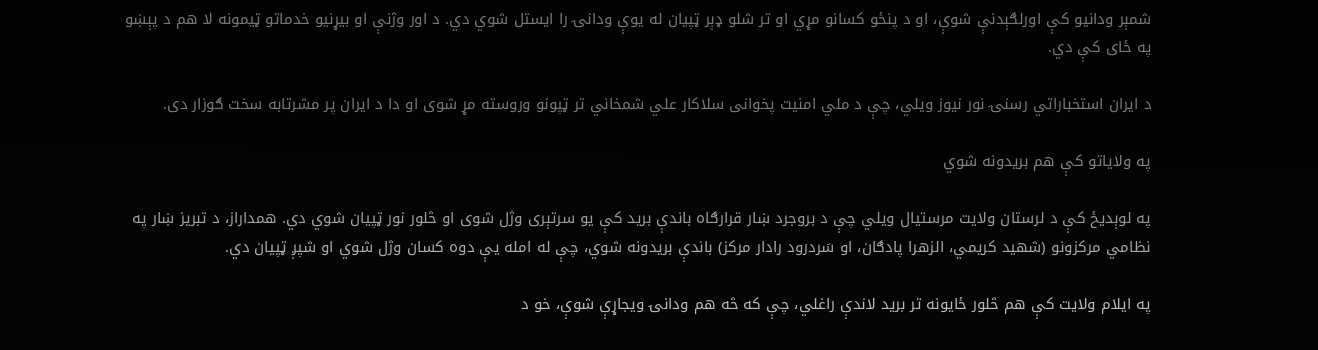شمېر ودانیو کې اورلګېدنې شوې، او د پنځو کسانو مړي او تر شلو ډېر ټپیان له یوې ودانۍ را ایستل شوي دي. د اور وژنې او بیړنیو خدماتو ټیمونه لا هم د پېښو په ځای کې دي.

د ایران استخباراتي رسنۍ نور نیوز ویلي، چې د ملي امنیت پخوانی سلاکار علي شمخاني تر ټپونو وروسته مړ شوی او دا د ایران پر مشرتابه سخت ګوزار دی.

په ولایاتو کې هم بریدونه شوي

په لوېدیځ کې د لرستان ولایت مرستیال ویلي چې د بروجرد ښار قرارګاه باندې برید کې یو سرتېری وژل شوی او څلور نور ټپیان شوي دي. همداراز، د تبریز ښار په نظامي مرکزونو (شهید کریمي، الزهرا پادګان، او سَردرود رادار مرکز) باندې بریدونه شوي، چې له امله یې دوه کسان وژل شوي او شپږ ټپیان دي.

په ایلام ولایت کې هم څلور ځایونه تر برید لاندې راغلي، چې که څه هم ودانۍ ویجاړې شوې، خو د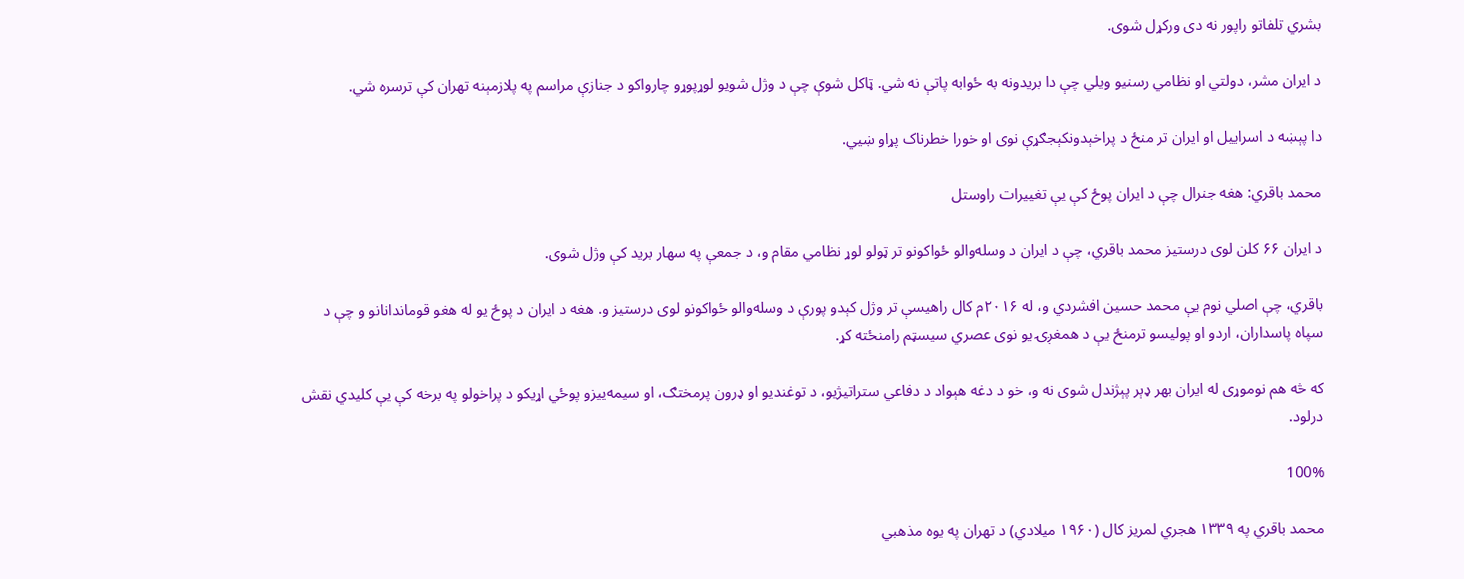بشري تلفاتو راپور نه دی ورکړل شوی.

د ایران مشر، دولتي او نظامي رسنیو ویلي چې دا بریدونه به ځوابه پاتې نه شي. ټاکل شوې چې د وژل شویو لوړپوړو چارواکو د جنازې مراسم په پلازمېنه تهران کې ترسره شي.

دا پېښه د اسراییل او ایران تر منځ د پراخېدونکېجګړې نوی او خورا خطرناک پړاو ښيي.

محمد باقري: هغه جنرال چې د ایران پوځ کې یې تغییرات راوستل

د ایران ۶۶ کلن لوی درستیز محمد باقري، چې د ایران د وسله‌والو ځواکونو تر ټولو لوړ نظامي مقام و، د جمعې په سهار برید کې وژل شوی.

باقري، چې اصلي نوم یې محمد حسین افشردي و، له ۲۰۱۶م کال راهیسې تر وژل کېدو پورې د وسله‌والو ځواکونو لوی درستیز و. هغه د ایران د پوځ یو له هغو قوماندانانو و چې د سپاه پاسداران، اردو او پولیسو ترمنځ یې د همغږۍ یو نوی عصري سیسټم رامنځته کړ.

که څه هم نوموړی له ایران بهر ډېر پېژندل شوی نه و، خو د دغه هېواد د دفاعي ستراتیژیو، د توغندیو او ډرون پرمختګ، او سیمه‌ییزو پوځي اړیکو د پراخولو په برخه کې یې کلیدي نقش درلود.

100%

محمد باقري په ۱۳۳۹ هجري لمریز کال (۱۹۶۰ میلادي) د تهران په یوه مذهبي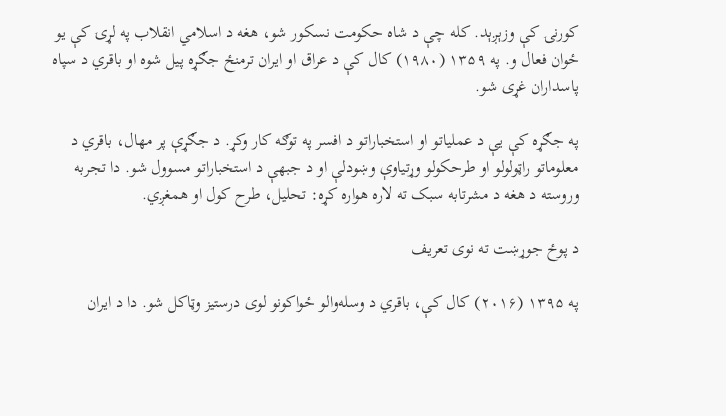کورنۍ کې وزېږېد. کله چې د شاه حکومت نسکور شو، هغه د اسلامي انقلاب په لړۍ کې یو ځوان فعال و. په ۱۳۵۹ (۱۹۸۰) کال کې د عراق او ایران ترمنځ جګړه پیل شوه او باقري د سپاه پاسداران غړی شو.

په جګړه کې یې د عملیاتو او استخباراتو د افسر په توګه کار وکړ. د جګړې پر مهال، باقري د معلوماتو راټولولو او طرحکولو وړتیاوې وښودلې او د جبهې د استخباراتو مسوول شو. دا تجربه وروسته د هغه د مشرتابه سبک ته لاره هواره کړه: تحلیل، طرح ‌کول او همغږي.

د پوځ جوړښت ته نوی تعریف

په ۱۳۹۵ (۲۰۱۶) کال کې، باقري د وسله‌والو ځواکونو لوی درستیز وټاکل شو. دا د ایران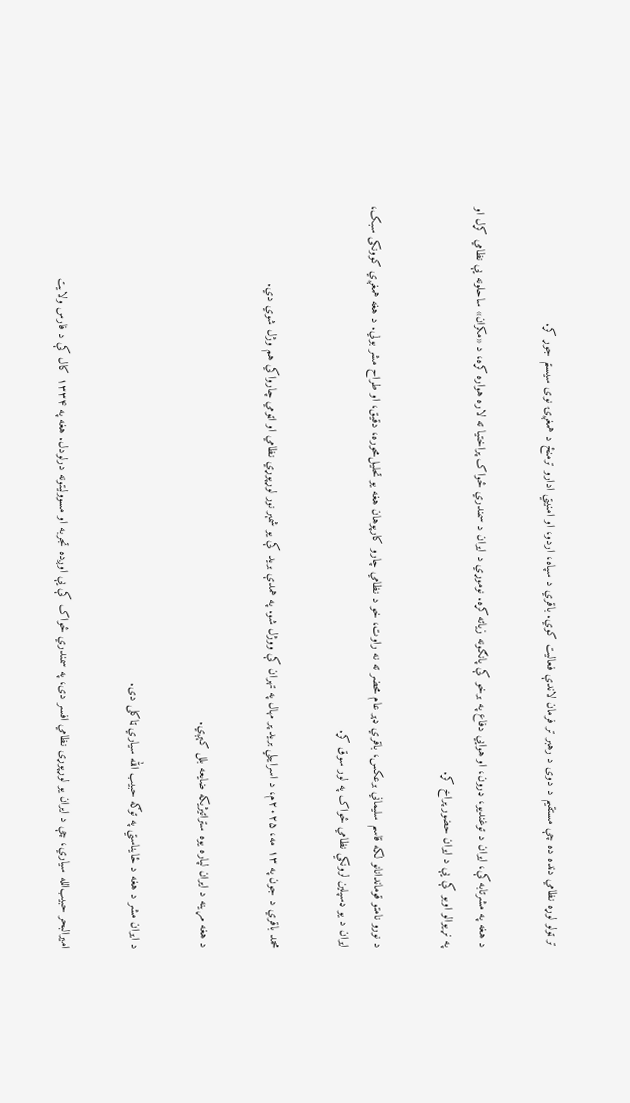تر ټولو لوړه نظامي دنده ده چې مستقیم د دوی د رهبر تر فرمان لاندې فعالیت کوي. باقري د سپاه، اردو، او امنیتي ادارو ترمنځ د همغږۍ نوی سیستم جوړ کړ.

د هغه په مشرتابه کې، ایران د توغندیو، ډرون، او هوايي دفاع په برخو کې پانګونه زیاته کړه. نوموړي د ایران د سمندري ځواک پراختیا ته لاره هواره کړه، د «مکران» ساحلونه یې نظامي کړل او په نړیوالو اوبو کې یې د ایران حضور پراخ کړ.

د نورو نامتو قوماندانانو لکه قاسم سلیماني برعکس، باقري ډېر عام محضر ته نه راوت، خو د نظامي چارو کارپوهان هغه یو تحلیل‌محوره، دقیق، او طراح مشر بولي. د هغه همغږي کوونکی سبک، ایران د یو ډسپلین لرونکي نظامي ځواک په لور سوق کړ.

محمد باقري د جون په ۱۳ مه، ۲۰۲۵م، د اسراییلي برید پر مهال په تهران کې ووژل شو. په همدې برید کې یو شمېر نور لوړپوړي نظامي او اټومي چارواکي هم وژل شوي دي.

د هغه مړینه د ایران لپاره یوه ستراتیژیکه ضایعه بلل کېږي.

د ایران مشر د هغه د ځایناستي په توګه حبیب الله سیاري ټاکلی دی.

امیرالبحر حبیب‌الله سیاري، چې د ایران یو لوړپوړی نظامي افسر دی، په سمندري ځواک کې یې اوږده تجربه او مسوولیتونه درلودل. هغه په ۱۳۳۴ کال کې د فارس ولایت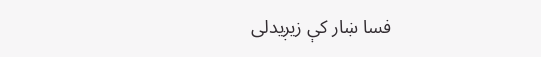فسا ښار کې زیږیدلی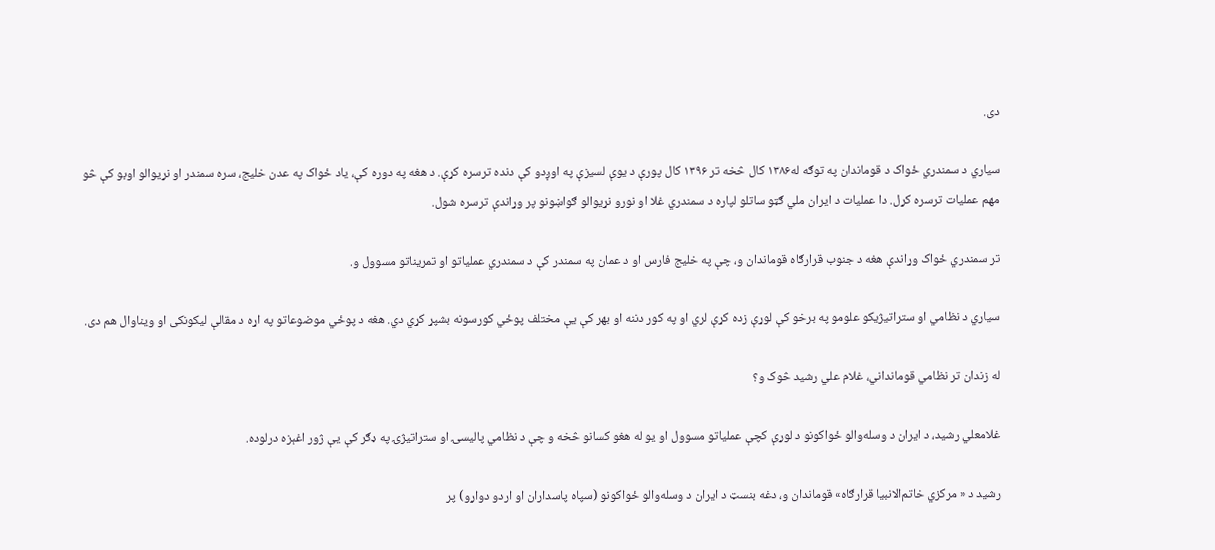دی.

سیاري د سمندري ځواک د قوماندان په توګه له۱۳۸۶ کال څخه تر ۱۳۹۶ کال پورې د یوې لسیزې په اوږدو کې دنده ترسره کړې. د هغه په دوره کې، یاد ځواک په عدن خلیج، سره سمندر او نړیوالو اوبو کې څو مهم عملیات ترسره کړل. دا عملیات د ایران ملي ګټو ساتلو لپاره د سمندري غلا او نورو نړیوالو ګواښونو پر وړاندې ترسره شول.

تر سمندري ځواک وړاندې هغه د جنوب قرارګاه قوماندان و، چې په خلیج فارس او د عمان په سمندر کې د سمندري عملیاتو او تمریناتو مسوول و.

سیاري د نظامي او ستراتیژیکو علومو په برخو کې لوړې زده کړې لري او په کور دننه او بهر کې یې مختلف پوځي کورسونه بشپړ کړي دي. هغه د پوځي موضوعاتو په اړه د مقالې لیکونکی او ویناوال هم دی.

له زندان تر نظامي قومانداني، غلام علي رشید څوک و؟

غلامعلي رشید، د ایران د وسله‌والو ځواکونو د لوړې کچې عملیاتو مسوول او یو له هغو کسانو څخه و چې د نظامي پالیسۍ او ستراتیژۍ په ډګر کې یې ژور اغېزه درلوده.

رشید د « مرکزي خاتم‌الانبیا قرارګاه» قوماندان و، دغه بنسټ د ایران د وسله‌والو ځواکونو (سپاه پاسداران او اردو دواړو) پر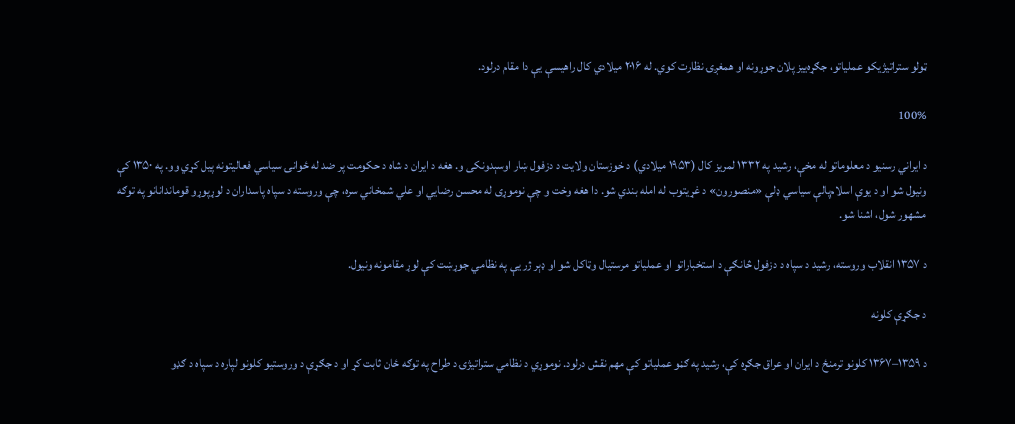ټولو ستراتیژیکو عملیاتو، جګړه‌ییز پلان جوړونه او همغږۍ نظارت کوي. له ۲۰۱۶ میلادي کال راهیسې یې دا مقام درلود.

100%

د ایراني رسنیو د معلوماتو له مخې، رشید په ۱۳۳۲ لمریز کال (۱۹۵۳ میلادي) د خوزستان ولایت د دزفول ښار اوسېدونکی و. هغه د ایران د شاه د حکومت پر ضد له ځوانۍ سیاسي فعالیتونه پیل کړي وو. په ۱۳۵۰ کې ونیول شو او د یوې اسلام‌پالې سیاسي ډلې «منصورون» د غړیتوب له امله بندي شو. دا هغه وخت و چې نوموړی له محسن رضایي او علي شمخاني سره، چې وروسته د سپاه پاسداران د لوړپوړو قوماندانانو په توګه مشهور شول، اشنا شو.

د ۱۳۵۷ انقلاب وروسته، رشید د سپاه د دزفول څانګې د استخباراتو او عملیاتو مرستیال وټاکل شو او ډېر ژر یې په نظامي جوړښت کې لوړ مقامونه ونیول.

د جګړې کلونه

د ۱۳۵۹–۱۳۶۷ کلونو ترمنځ د ایران او عراق جګړه کې، رشید په ګڼو عملیاتو کې مهم نقش درلود. نوموړي د نظامي ستراتیژۍ د طراح په توګه ځان ثابت کړ او د جګړې د وروستیو کلونو لپاره د سپاه د ګډو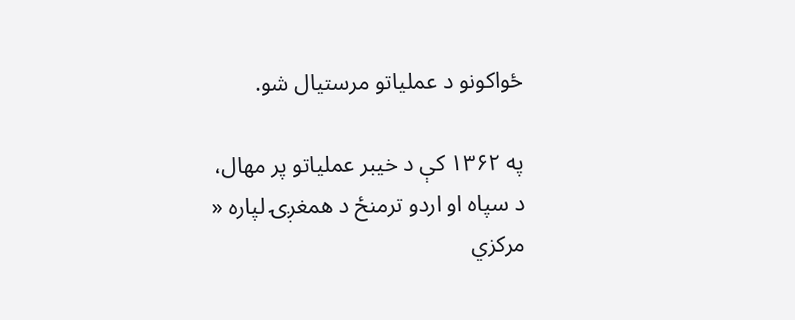ځواکونو د عملیاتو مرستیال شو.

په ۱۳۶۲ کې د خیبر عملیاتو پر مهال، د سپاه او اردو ترمنځ د همغږۍ لپاره « مرکزي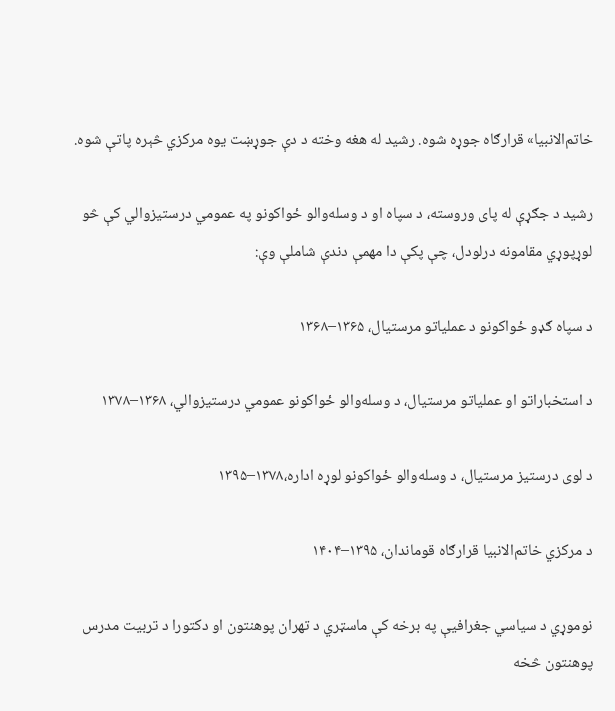خاتم‌الانبیا» قرارګاه جوړه شوه. رشید له هغه وخته د دې جوړښت یوه مرکزي څېره پاتې شوه.

رشید د جګړې له پای وروسته، د سپاه او د وسله‌والو ځواکونو په عمومي درستیزوالي کې څو لوړپوړي مقامونه درلودل، چې پکې دا مهمې دندې شاملې وې:

د سپاه ګډو ځواکونو د عملیاتو مرستیال، ۱۳۶۵–۱۳۶۸

د استخباراتو او عملیاتو مرستیال، د وسله‌والو ځواکونو عمومي درستیزوالي، ۱۳۶۸–۱۳۷۸

د لوی درستیز مرستیال، د وسله‌والو ځواکونو لوړه اداره،۱۳۷۸–۱۳۹۵

د مرکزي خاتم‌الانبیا قرارګاه قوماندان، ۱۳۹۵–۱۴۰۴

نوموړي د سیاسي جغرافیې په برخه کې ماسټري د تهران پوهنتون او دکتورا د تربیت مدرس پوهنتون څخه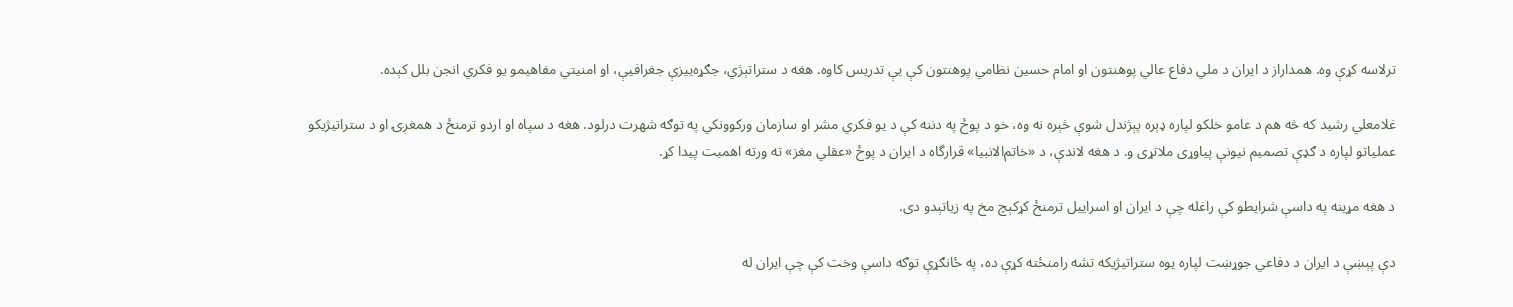ترلاسه کړې وه. همداراز د ایران د ملي دفاع عالي پوهنتون او امام حسین نظامي پوهنتون کې یې تدریس کاوه. هغه د ستراتېژي، جګړه‌ییزې جغرافیې، او امنیتي مفاهیمو یو فکري انجن بلل کېده.

غلامعلي رشید که څه هم د عامو خلکو لپاره ډېره پېژندل شوې څېره نه وه، خو د پوځ په دننه کې د یو فکري مشر او سازمان ورکوونکي په توګه شهرت درلود. هغه د سپاه او اردو ترمنځ د همغږۍ او د ستراتیژیکو عملیاتو لپاره د ګډې تصمیم نیونې پیاوړی ملاتړی و. د هغه لاندې، د «خاتم‌الانبیا» قرارگاه د ایران د پوځ «عقلي مغز» ته ورته اهمیت پیدا کړ.

د هغه مړینه په داسې شرایطو کې راغله چې د ایران او اسراییل ترمنځ کړکېچ مخ په زیاتېدو دی.

دې پېښې د ایران د دفاعي جوړښت لپاره یوه ستراتیژیکه تشه رامنځته کړې ده، په ځانګړې توګه داسې وخت کې چې ایران له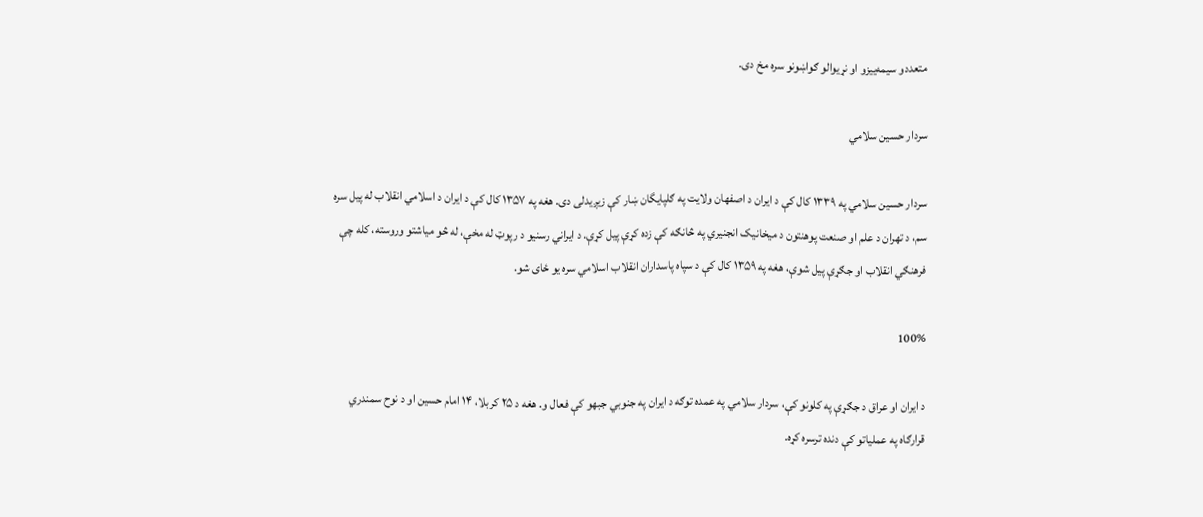متعددو سیمه‌ییزو او نړیوالو ګواښونو سره مخ دی.

سردار حسین سلامي

سردار حسین سلامي په ۱۳۳۹ کال کې د ایران د اصفهان ولایت په ګلپایگان ښار کې زیږیدلی دی. هغه په ۱۳۵۷ کال کې د ایران د اسلامي انقلاب له پیل سره سم، د تهران د علم او صنعت پوهنتون د میخانیک انجنیري په څانګه کې زده کړې پیل کړې. د ایراني رسنیو د رپوټ له مخې، له څو میاشتو وروسته، کله چې فرهنګي انقلاب او جګړې پیل شوې، هغه په ۱۳۵۹ کال کې د سپاه پاسداران انقلاب اسلامي سره یو ځای شو.

100%

د ایران او عراق د جګړې په کلونو کې، سردار سلامي په عمده توګه د ایران په جنوبي جبهو کې فعال و. هغه د ۲۵ کربلا، ۱۴ امام حسین او د نوح سمندري قرارګاه په عملیاتو کې دنده ترسره کړه.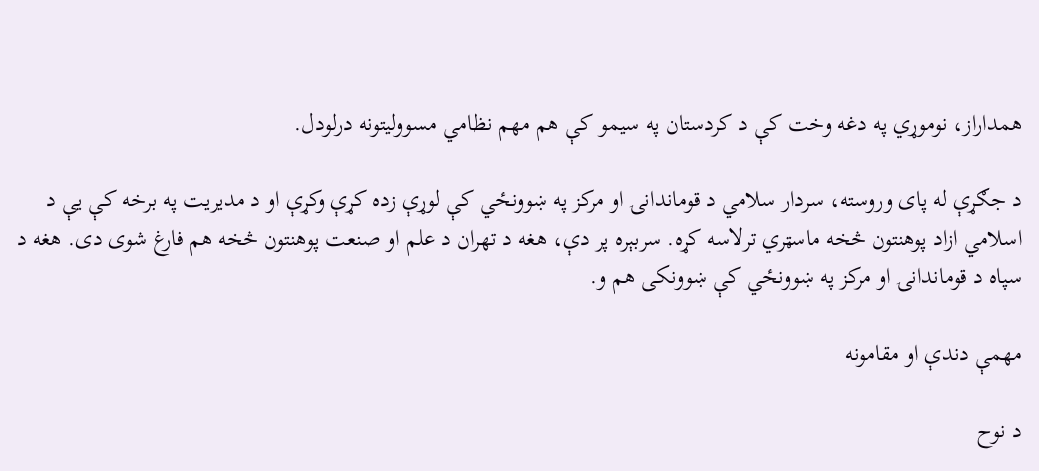همداراز، نوموړي په دغه وخت کې د کردستان په سیمو کې هم مهم نظامي مسوولیتونه درلودل.

د جګړې له پای وروسته، سردار سلامي د قوماندانۍ او مرکز په ښوونځي کې لوړې زده کړې وکړې او د مدیریت په برخه کې یې د اسلامي ازاد پوهنتون څخه ماسټري ترلاسه کړه. سربېره پر دې، هغه د تهران د علم او صنعت پوهنتون څخه هم فارغ شوی دی. هغه د سپاه د قوماندانۍ او مرکز په ښوونځي کې ښوونکی هم و.

مهمې دندې او مقامونه

د نوح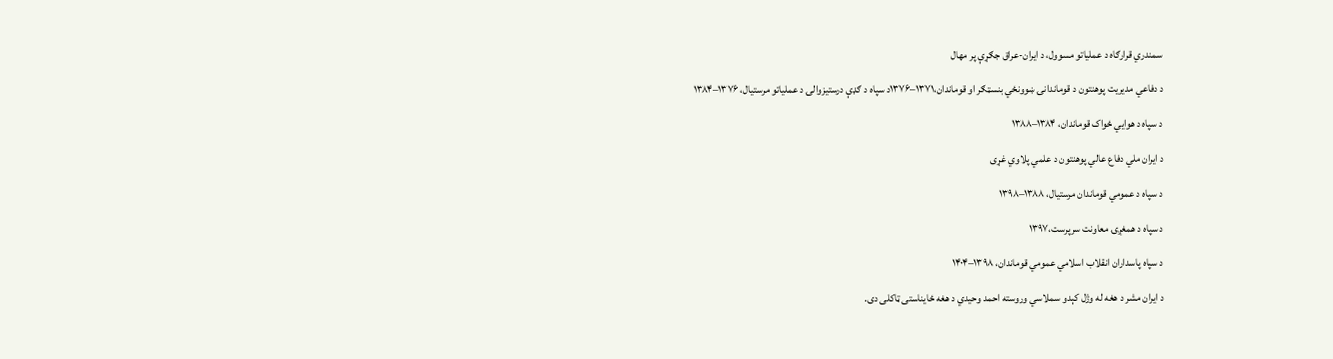سمندري قرارګاه د عملیاتو مسوول، د ایران-عراق جګړې پر مهال

د دفاعي مدیریت پوهنتون د قوماندانۍ ښوونځي بنسټګر او قوماندان،۱۳۷۱–۱۳۷۶د سپاه د ګډې درستیزوالۍ د عملیاتو مرستیال، ۱۳۷۶–۱۳۸۴

د سپاه د هوایي ځواک قوماندان، ۱۳۸۴–۱۳۸۸

د ایران ملي دفاع عالي پوهنتون د علمي پلاوي غړی

د سپاه د عمومي قوماندان مرستیال، ۱۳۸۸–۱۳۹۸

د سپاه د همغږۍ معاونت سرپرست،۱۳۹۷

د سپاه پاسداران انقلاب اسلامي عمومي قوماندان، ۱۳۹۸–۱۴۰۴

د ایران مشر د هغه له وژل کېدو سملاسي وروسته احمد وحیدي د هغه ځایناستی ټاکلی دی.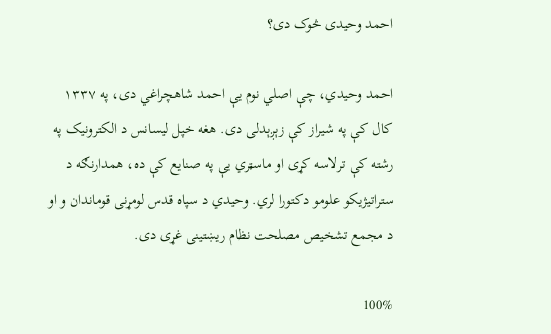احمد وحیدی څوک دی؟

احمد وحیدي، چې اصلي نوم یې احمد شاهچراغي دی، په ۱۳۳۷ کال کې په شیراز کې زېږېدلی دی. هغه خپل لیسانس د الکترونیک په رشته کې ترلاسه کړی او ماسټري یې په صنایع کې ده، همدارنګه د ستراتیژیکو علومو دکتورا لري. وحیدي د سپاه قدس لومړنی قوماندان و او د مجمع تشخیص مصلحت نظام ریښتینی غړی دی.

100%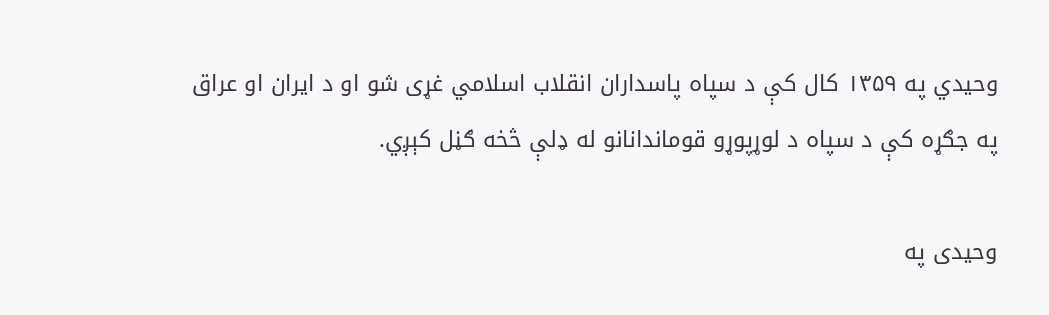وحیدي په ۱۳۵۹ کال کې د سپاه پاسداران انقلاب اسلامي غړی شو او د ایران او عراق په جګړه کې د سپاه د لوړپوړو قوماندانانو له ډلې څخه ګڼل کېږي.

وحیدی په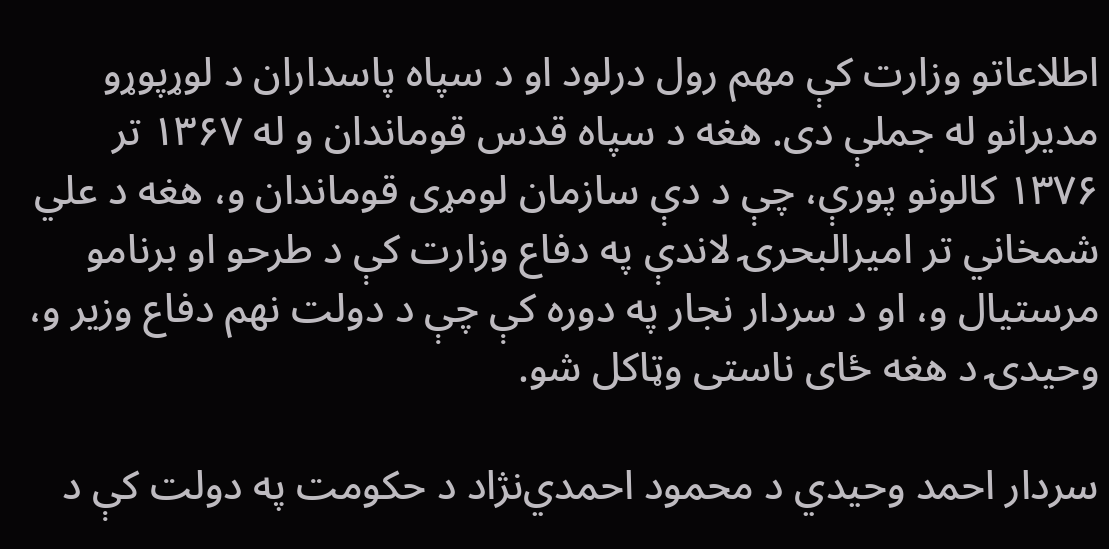اطلاعاتو وزارت کې مهم رول درلود او د سپاه پاسداران د لوړپوړو مدیرانو له جملې دی. هغه د سپاه قدس قوماندان و له ۱۳۶۷ تر ۱۳۷۶ کالونو پورې، چې د دې سازمان لومړی قوماندان و، هغه د علي شمخاني تر امیرالبحرۍ لاندې په دفاع وزارت کې د طرحو او برنامو مرستیال و، او د سردار نجار په دوره کې چې د دولت نهم دفاع وزیر و، وحیدۍ د هغه ځای ناستی وټاکل شو.

سردار احمد وحیدي د محمود احمدي‌نژاد د حکومت په دولت کې د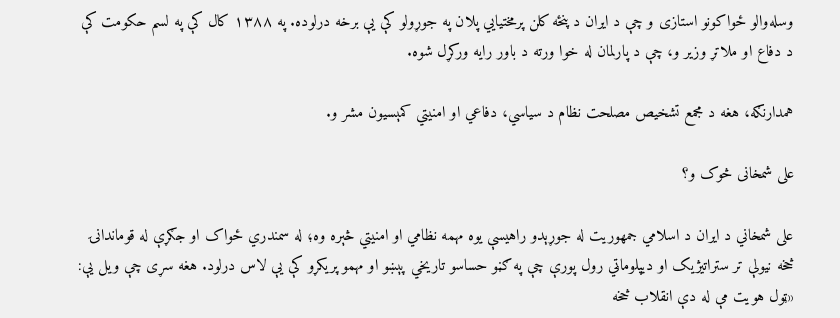وسله‌والو ځواکونو استازی و چې د ایران د پنځه کلن پرمختیايي پلان په جوړولو کې یې برخه درلوده. په ۱۳۸۸ کال کې په لسم حکومت کې د دفاع او ملاتړ وزیر و، چې د پارلمان له خوا ورته د باور رایه ورکړل شوه.

همدارنګه، هغه د مجمع تشخیص مصلحت نظام د سیاسي، دفاعي او امنیتي کمېسیون مشر و.

علی شمخانی څوک و؟

علی شمخاني د ایران د اسلامي جمهوریت له جوړېدو راهیسې یوه مهمه نظامي او امنیتي څېره وه؛ له سمندري ځواک او جګړې له قوماندانۍ څخه نیولې تر ستراتیژيک او دیپلوماټي رول پورې چې په ګڼو حساسو تاریخي پېښو او مهمو پریکړو کې یې لاس درلود. هغه سړی چې ویل یې: «ټول هویت مې له دې انقلاب څخه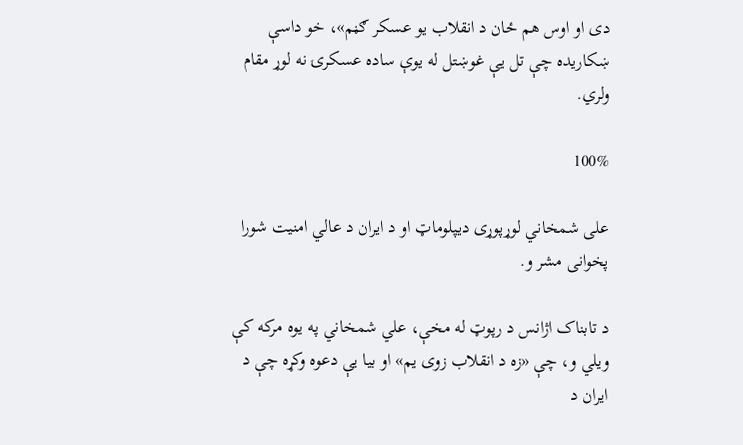دی او اوس هم ځان د انقلاب یو عسکر ګڼم»، خو داسې ښکاريده چې تل یې غوښتل له یوې ساده عسکرۍ نه لوړ مقام ولري.

100%

علی شمخاني لوړپوړی دیپلوماټ او د ایران د عالي امنیت شورا پخوانی مشر و.

د تابناک اژانس د رپوټ له مخې، علي شمخاني په یوه مرکه کې ویلي و، چې «زه د انقلاب زوی یم» او بیا یې دعوه وکړه چې د ایران د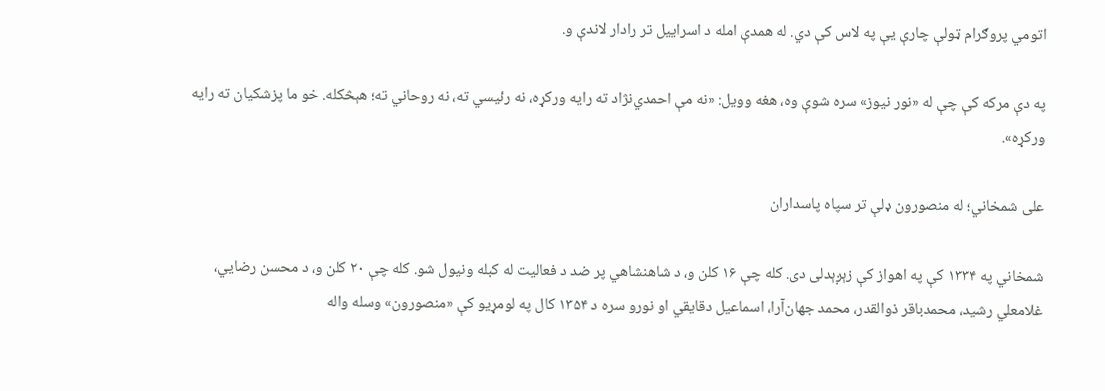اتومي پروګرام ټولې چارې یې په لاس کې دي. له همدې امله د اسراییل تر رادار لاندې و.

په دې مرکه کې چې له «نور نیوز» سره شوې وه، هغه وویل: «نه مې احمدي‌نژاد ته رایه ورکړه، نه رئیسي ته، نه روحاني ته؛ هېڅکله. خو ما پزشکيان ته رایه ورکړه».

علی شمخاني؛ له منصورون ډلې تر سپاه پاسداران

شمخاني په ۱۳۳۴ کې په اهواز کې زېږېدلی دی. کله چې ۱۶ کلن و، د شاهنشاهي پر ضد د فعالیت له کبله ونیول شو. کله چې ۲۰ کلن و، د محسن رضايي، غلامعلي رشید، محمدباقر ذوالقدر، محمد جهان‌آرا، اسماعیل دقایقي او نورو سره د ۱۳۵۴ کال په لومړیو کې «منصورون» وسله واله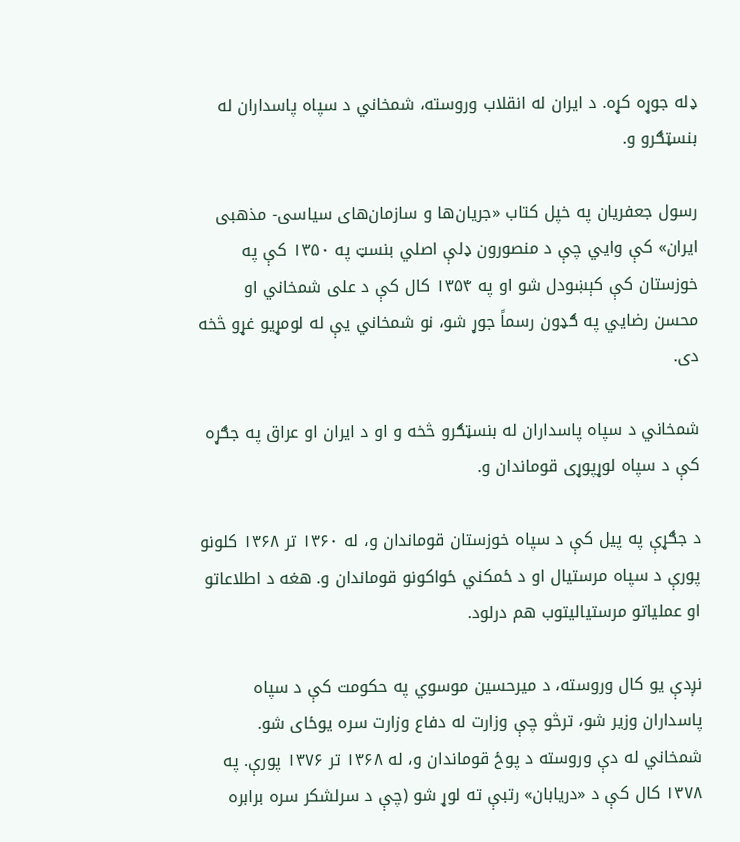ډله جوړه کړه. د ایران له انقلاب وروسته، شمخاني د سپاه پاسداران له بنسټګرو و.

رسول جعفریان په خپل کتاب «جریان‌ها و سازمان‌های سیاسی- مذهبی ایران» کې وايي چې د منصورون ډلې اصلي بنسټ په ۱۳۵۰ کې په خوزستان کې کېښودل شو او په ۱۳۵۴ کال کې د علی شمخاني او محسن رضايي په ګډون رسماً جوړ شو، نو شمخاني یې له لومړیو غړو څخه دی.

شمخاني د سپاه پاسداران له بنسټګرو څخه و او د ایران او عراق په جګړه کې د سپاه لوړپوړی قوماندان و.

د جګړې په پیل کې د سپاه خوزستان قوماندان و، له ۱۳۶۰ تر ۱۳۶۸ کلونو پورې د سپاه مرستیال او د ځمکني ځواکونو قوماندان و. هغه د اطلاعاتو او عملیاتو مرستیالیتوب هم درلود.

نږدې یو کال وروسته، د میرحسین موسوي په حکومت کې د سپاه پاسداران وزیر شو، ترڅو چې وزارت له دفاع وزارت سره یوځای شو. شمخاني له دې وروسته د پوځ قوماندان و، له ۱۳۶۸ تر ۱۳۷۶ پورې. په ۱۳۷۸ کال کې د «دریابان» رتبې ته لوړ شو (چې د سرلشکر سره برابره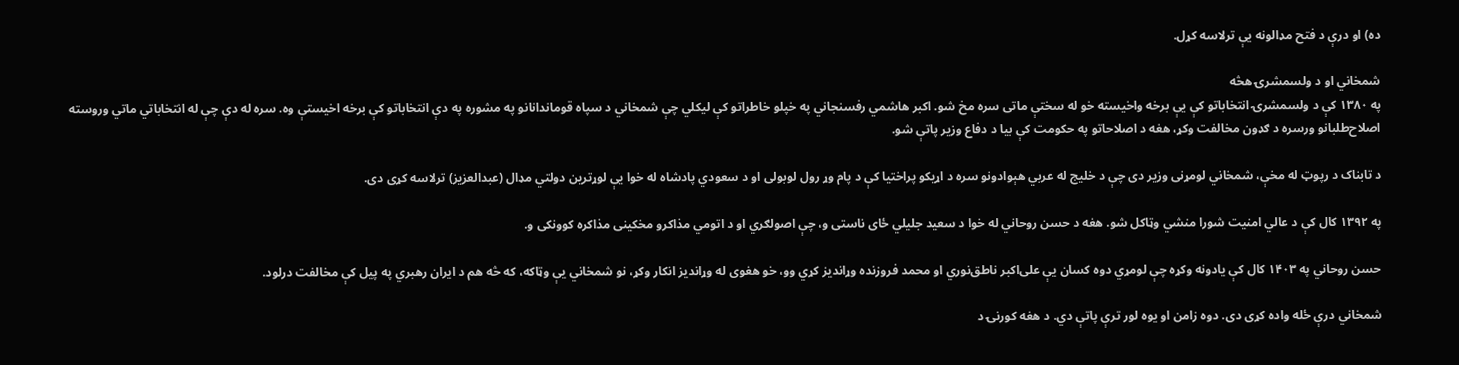ده) او درې د فتح مډالونه یې ترلاسه کړل.

شمخاني او د ولسمشرۍ هڅه
په ۱۳۸۰ کې د ولسمشرۍ انتخاباتو کې یې برخه واخیسته خو له سختې ماتی سره مخ شو. اکبر هاشمي رفسنجاني په خپلو خاطراتو کې لیکلي چې شمخاني د سپاه قوماندانانو په مشوره په دې انتخاباتو کې برخه اخیستې وه. سره له دې چې له انتخاباتي ماتي وروسته اصلاح‌طلبانو ورسره د ګډون مخالفت وکړ، هغه د اصلاحاتو په حکومت کې بیا د دفاع وزیر پاتې شو.

د تابناک د رپوټ له مخې، شمخاني لومړنی وزیر دی چې د خلیج له عربي هېوادونو سره د اړیکو پراختیا کې د پام وړ رول لوبولی او د سعودي پادشاه له خوا یې لوړترین دولتي مډال (عبدالعزیز) ترلاسه کړی دی.

په ۱۳۹۲ کال کې د عالي امنیت شورا منشي وټاکل شو. هغه د حسن روحاني له خوا د سعید جلیلي ځای ناستی و، چې اصولګري او د اتومي مذاکرو مخکینی مذاکره کوونکی و.

حسن روحاني په ۱۴۰۳ کال کې یادونه وکړه چې لومړي دوه کسان یې علی‌اکبر ناطق‌نوري او محمد فروزنده وړاندیز کړي وو، خو هغوی له وړاندیز انکار وکړ، نو شمخاني یې وټاکه، که څه هم د ایران رهبري په پیل کې مخالفت درلود.

شمخاني درې ځله واده کړی دی. دوه زامن او یوه لور ترې پاتې دي. د هغه کورنۍ د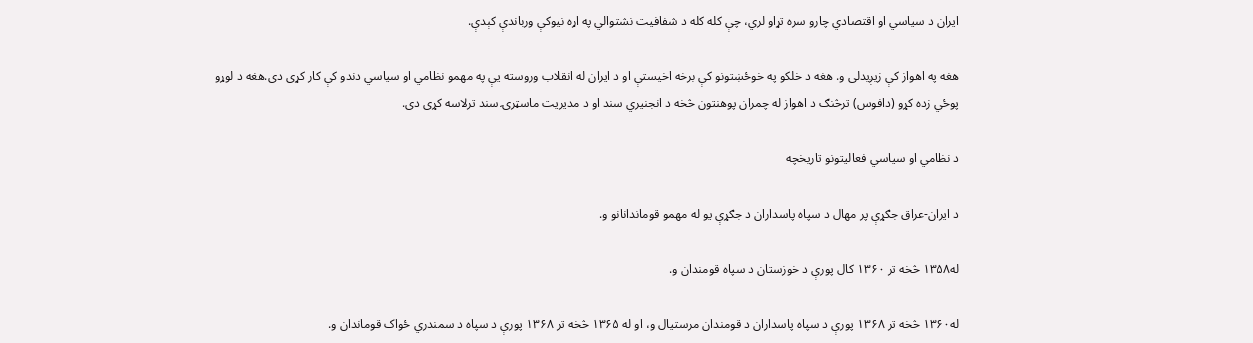ایران د سیاسي او اقتصادي چارو سره تړاو لري، چې کله کله د شفافیت نشتوالي په اړه نیوکې ورباندې کېدې.

هغه په اهواز کې زیږیدلی و. هغه د خلکو په خوځښتونو کې برخه اخیستې او د ایران له انقلاب وروسته یې په مهمو نظامي او سیاسي دندو کې کار کړی دی.هغه د لوړو پوځي زده کړو (دافوس) ترڅنګ د اهواز له چمران پوهنتون څخه د انجنیري سند او د مدیریت ماسټرۍ سند ترلاسه کړی دی.

د نظامي او سیاسي فعالیتونو تاریخچه

د ایران-عراق جګړې پر مهال د سپاه پاسداران د جګړې یو له مهمو قوماندانانو و.

له۱۳۵۸ څخه تر ۱۳۶۰ کال پورې د خوزستان د سپاه قومندان و.

له۱۳۶۰ څخه تر ۱۳۶۸ پورې د سپاه پاسداران د قومندان مرستیال و، او له ۱۳۶۵ څخه تر ۱۳۶۸ پورې د سپاه د سمندري ځواک قوماندان و.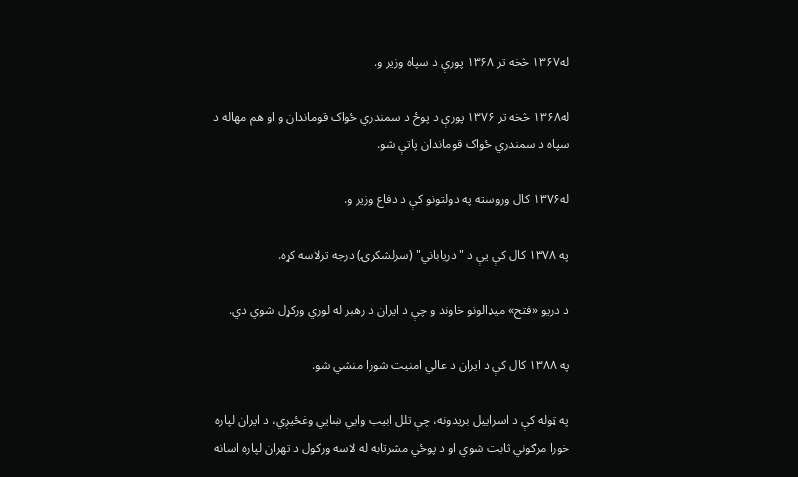له۱۳۶۷ څخه تر ۱۳۶۸ پورې د سپاه وزیر و.

له۱۳۶۸ څخه تر ۱۳۷۶ پورې د پوځ د سمندري ځواک قوماندان و او هم مهاله د سپاه د سمندري ځواک قوماندان پاتې شو.

له۱۳۷۶ کال وروسته په دولتونو کې د دفاع وزیر و.

په ۱۳۷۸ کال کې یې د "دریاباني" (سرلشکرۍ) درجه ترلاسه کړه.

د دریو «فتح» میډالونو خاوند و چې د ایران د رهبر له لوري ورکړل شوي دي.

په ۱۳۸۸ کال کې د ایران د عالي امنیت شورا منشي شو.

په ټوله کې د اسراییل بریدونه، چې تلل ابیب وايي ښايي وغځیږي، د ایران لپاره خورا مرګوني ثابت شوي او د پوځي مشرتابه له لاسه ورکول د تهران لپاره اسانه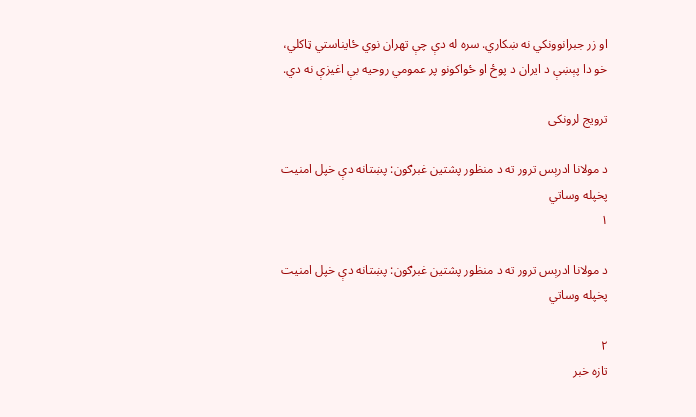او زر جبرانوونکي نه ښکاري. سره له دې چې تهران نوي ځایناستي ټاکلي، خو دا پېښې د ایران د پوځ او ځواکونو پر عمومي روحیه بې اغیزې نه دي.

ترویج لرونکی

د مولانا ادرېس ترور ته د منظور پشتین غبرګون: پښتانه دې خپل امنیت پخپله وساتي
۱

د مولانا ادرېس ترور ته د منظور پشتین غبرګون: پښتانه دې خپل امنیت پخپله وساتي

۲
تازه خبر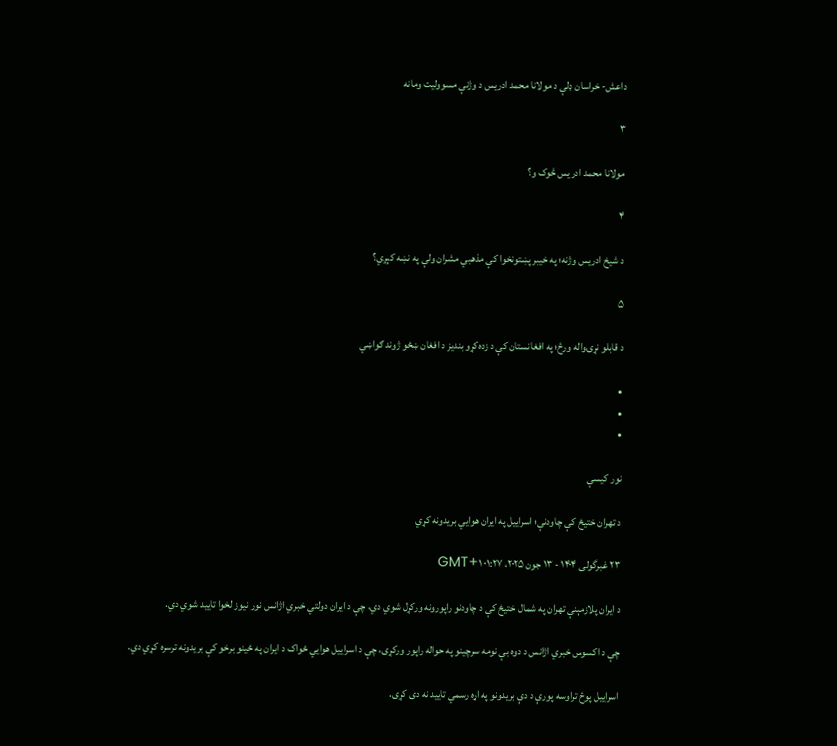داعش- خراسان ډلې د مولانا محمد ادریس د وژنې مسوولیت ومانه

۳

مولانا محمد ادریس څوک و؟

۴

د شیخ ادریس وژنه؛ په خیبر پښتونخوا کې مذهبي مشران ولې په نښه کېږي؟

۵

د قابلو نړۍواله ورځ؛ په افغانستان کې د زده‌کړو بندیز د افغان ښځو ژوند ګواښي

•
•
•

نور کیسې

د تهران ختیځ کې چاودنې؛ اسراییل په ایران هوايي بریدونه کړي

۲۳ غبرگولی ۱۴۰۴ - ۱۳ جون ۲۰۲۵، ۰۱:۲۷ GMT+۱

د ایران پلازمېنې تهران په شمال ختیځ کې د چاودنو راپورونه ورکړل شوي دي، چې د ایران دولتي خبري اژانس نور نیوز لخوا تایید شوي دي.

چې د اکسوس خبري اژانس د دوه بې نومه سرچینو په حواله راپور ورکړی، چې د اسراییل هوایي ځواک د ایران په ځینو برخو کې بریدونه ترسره کړي دي.

اسراییل پوځ تراوسه پورې د دې بریدونو په اړه رسمي تایید نه دی کړی.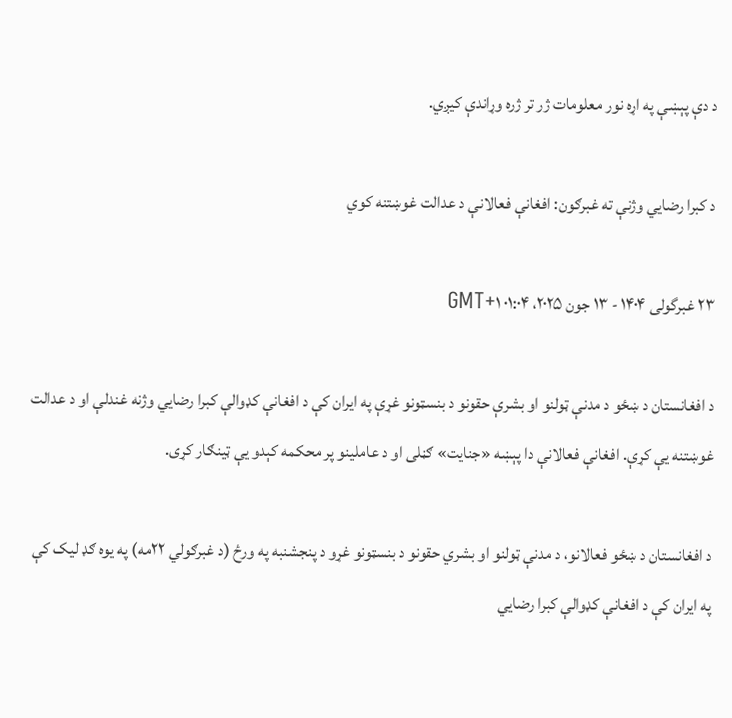د دې پېښې په اړه نور معلومات ژر تر ژره وړاندې کیږي.

د کبرا رضايي وژنې ته غبرګون: افغانې فعالانې د عدالت غوښتنه کوي

۲۳ غبرگولی ۱۴۰۴ - ۱۳ جون ۲۰۲۵، ۰۱:۰۴ GMT+۱

د افغانستان د ښځو د مدنې ټولنو او بشرې حقونو د بنسټونو غړې په ایران کې د افغانې کډوالې کبرا رضايي وژنه غندلې او د عدالت غوښتنه یې کړې. افغانې فعالانې دا پېښه «جنایت» ګڼلی او د عاملینو پر محکمه کېدو يې ټينګار کړی.

د افغانستان د ښځو فعالانو، د مدنې ټولنو او بشري حقونو د بنسټونو غړو د پنجشنبه په ورځ (د غبرګولي ۲۲مه) په یوه ګډ لیک کې په ایران کې د افغانې کډوالې کبرا رضايي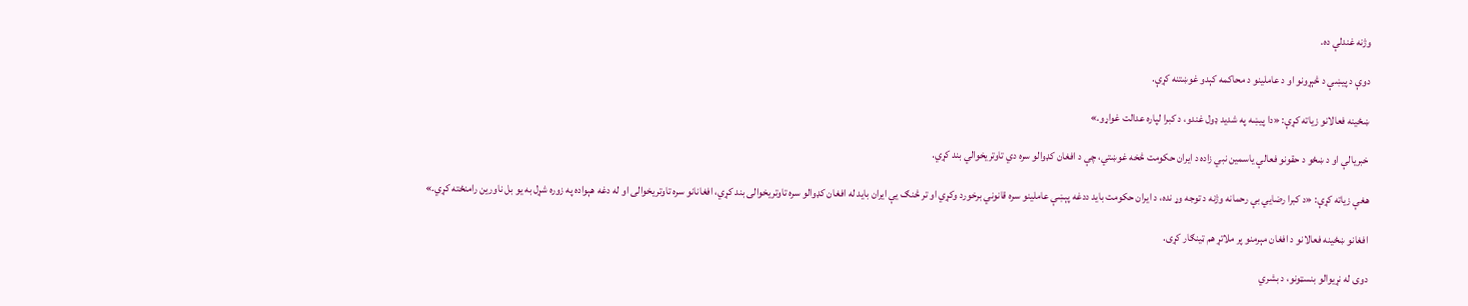وژنه غندلې ده.

دوې د پيښې د څېړونو او د عاملینو د محاکمه کېدو غوښتنه کړې.

ښځينه فعالانو زياته کړې: «دا پيښه په شدید ډول غندو، د کبرا لپاره عدالت غواړو.»

خبريالې او د ښځو د حقونو فعالې یاسمین نبي زاده د ایران حکومت څخه غوښتي، چې د افغان کډوالو سره دي تاوتریخوالي بند کړي.

هغې زیاته کړې: «د کبرا رضایي بې رحمانه وژنه د توجه وړ نده، د ایران حکومت باید ددغه پېښې عاملینو سره قانوني برخورد وکړي او تر څنګ یې ایران باید له افغان کډوالو سره تاوتریخوالی بند کړي، افغانانو سره تاوتریخوالی او له دغه هېواده په زوره شړل به یو بل ناورین رامنځته کړي.»

افغانو ښځينه فعالانو د افغان مېرمنو پر ملاتړ هم ټينګار کړی.

دوی له نړيوالو بنسټونو، د بشري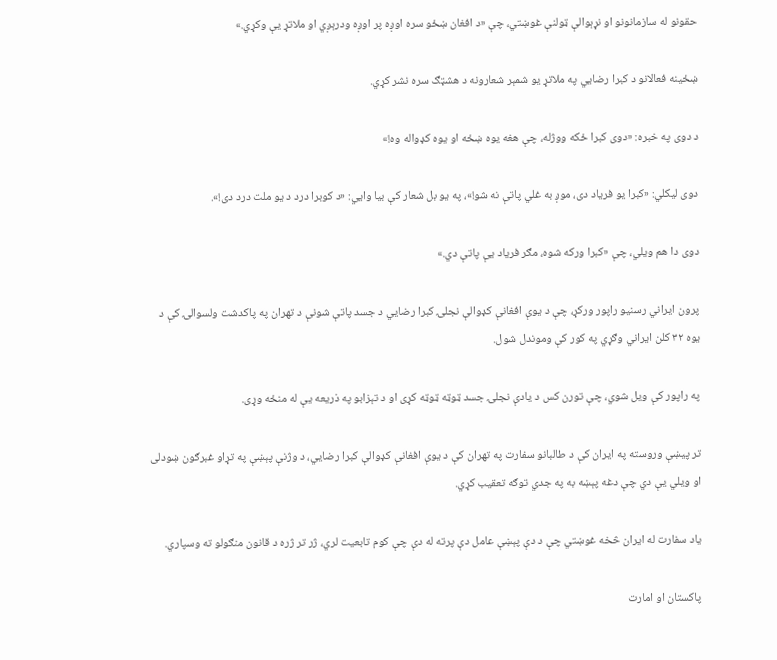حقونو له سازمانونو او نړېوالې ټولنې غوښتي، چې «د افغان ښځو سره اوږه پر اوږه ودرېږي او ملاتړ یې وکړي.»

ښځينه فعالانو د کبرا رضايي په ملاتړ یو شمېر شعارونه د هشټګ سره نشر کړي.

د دوی په خبره: «دوی کبرا ځکه ووژله، چې هغه یوه ښځه او یوه کډواله وه!»

دوی لیکلي: «کبرا یو فریاد دی، موږ به غلي پاتې نه شو!»، په یو بل شعار کې بیا وايي: «د کوبرا درد د یو ملت درد دی!».

دوی دا هم ویلي، چې «کبرا ورکه شوه، مګر فریاد يې پاتې دي.»

پرون ایراني رسنيو راپور ورکړ، چې د يوې افغانې کډوالې نجلۍ کبرا رضايي د جسد پاتې شونې د تهران په پاکدشت ولسوالۍ کې د یوه ۳۲ کلن ایراني وګړي په کور کې وموندل شول.

په راپور کې ویل شوي، چې تورن کس د یادې نجلۍ جسد ټوټه ټوټه کړی او د تېزابو په ذریعه یې له منځه وړی.

تر پيښې وروسته په ایران کې د طالبانو سفارت په تهران کې د یوې افغانې کډوالې کبرا رضايي، د وژنې پېښې په تړاو غبرګون ښودلی او ویلي یې دي چې دغه پېښه به په جدي توګه تعقیب کړي.

یاد سفارت له ایران څخه غوښتي چې د دې پېښې عامل دې پرته له دې چې کوم تابعیت لري، ژر تر ژره د قانون منګولو ته وسپاري.

پاکستان او امارت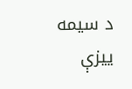د سيمه ييزې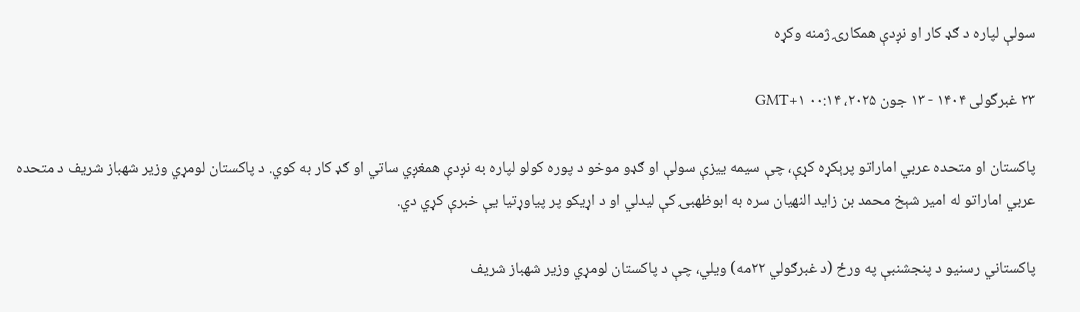سولې لپاره د ګډ کار او نږدې همکارۍ ژمنه وکړه

۲۳ غبرگولی ۱۴۰۴ - ۱۳ جون ۲۰۲۵، ۰۰:۱۴ GMT+۱

پاکستان او متحده عربي اماراتو پرېکړه کړې، چې سیمه ييزې سولې او ګډو موخو د پوره کولو لپاره به نږدې همغږي ساتي او ګډ کار به کوي. د پاکستان لومړي وزیر شهباز شریف د متحده عربي اماراتو له امیر شېخ محمد بن زاید النهیان سره به ابوظهبۍ کې ليدلي او د اړیکو پر پیاوړتیا یې خبرې کړي دي.

پاکستاني رسنیو د پنجشنبې په ورځ (د غبرګولي ۲۲مه) ویلي، چې د پاکستان لومړي وزیر شهباز شریف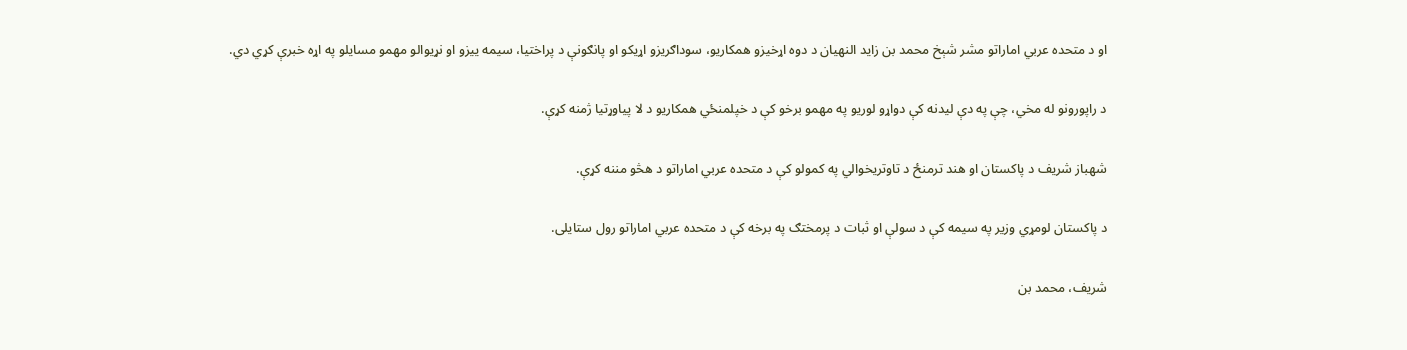او د متحده عربي اماراتو مشر شېخ محمد بن زاید النهیان د دوه اړخيزو همکاريو، سوداګريزو اړیکو او پانګونې د پراختيا، سيمه ييزو او نړیوالو مهمو مسایلو په اړه خبرې کړي دي.

د راپورونو له مخي، چې په دې لیدنه کې دواړو لوريو په مهمو برخو کې د خپلمنځي همکاريو د لا پياوړتيا ژمنه کړې.

شهباز شریف د پاکستان او هند ترمنځ د تاوتريخوالي په کمولو کې د متحده عربي اماراتو د هڅو مننه کړې.

د پاکستان لومړي وزیر په سیمه کې د سولې او ثبات د پرمختګ په برخه کې د متحده عربي اماراتو رول ستایلی.

شریف، محمد بن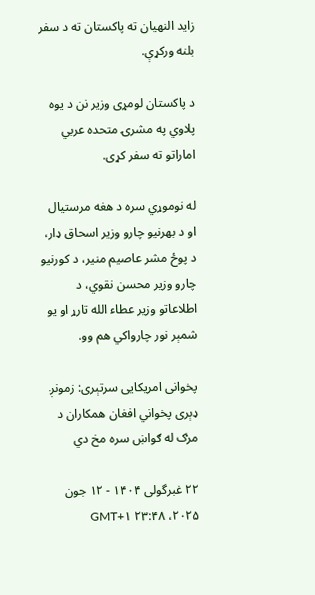زاید النهیان ته پاکستان ته د سفر بلنه ورکړې.

د پاکستان لومړی وزیر نن د یوه پلاوي په مشرۍ متحده عربي اماراتو ته سفر کړی.

له نوموړي سره د هغه مرستیال او د بهرنیو چارو وزیر اسحاق ډار، د پوځ مشر عاصیم منير، د کورنیو چارو وزیر محسن نقوي، د اطلاعاتو وزیر عطاء الله تارړ او یو شمېر نور چارواکي هم وو.

پخوانی امریکایی سرتېری: زمونږ ډېری پخواني افغان همکاران د مرګ له ګواښ سره مخ دي

۲۲ غبرگولی ۱۴۰۴ - ۱۲ جون ۲۰۲۵، ۲۳:۴۸ GMT+۱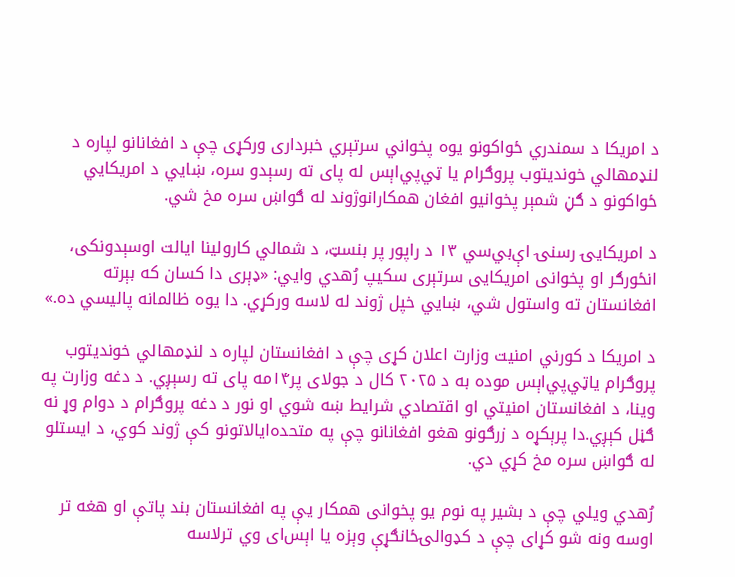د امریکا د سمندري ځواکونو یوه پخواني سرتېري خبرداری ورکړی چې د افغانانو لپاره د لنډمهالي خونديتوب پروګرام یا ټي‌پي‌اېس له پای ته رسېدو سره، ښايي د امریکايي ځواکونو د ګڼ شمېر پخوانیو افغان همکارانوژوند له ګواښ سره مخ شي.

د امریکایۍ رسنۍ اې‌بي‌سي ۱۳ د راپور پر بنسټ، د شمالي کارولینا ایالت اوسېدونکی، انځورګر او پخوانی امریکایی سرتېری سکیپ رُهدي وايي: «ډېری دا کسان که بېرته افغانستان ته واستول شي، ښايي خپل ژوند له لاسه ورکړي. دا یوه ظالمانه پالیسي ده.»

د امریکا د کورني امنیت وزارت اعلان کړی چې د افغانستان لپاره د لنډمهالي خوندیتوب پروګرام یاټي‌پي‌اېس موده به د ۲۰۲۵ کال د جولای پر۱۴مه پای ته رسېږي. د دغه وزارت په وینا، د افغانستان امنیتي او اقتصادي شرایط ښه شوي او نور د دغه پروګرام د دوام وړ نه ګڼل کېږي.دا پرېکړه د زرګونو هغو افغانانو چې په متحده‌ایالاتونو کې ژوند کوي، د ایستلو له ګواښ سره مخ کړي دي.

رُهدي ویلي چې د بشیر په نوم یو پخوانی همکار یې په افغانستان بند پاتې او هغه تر اوسه ونه شو کړای چې د کډوالۍځانګړې وېزه یا اېس‌ای وي ترلاسه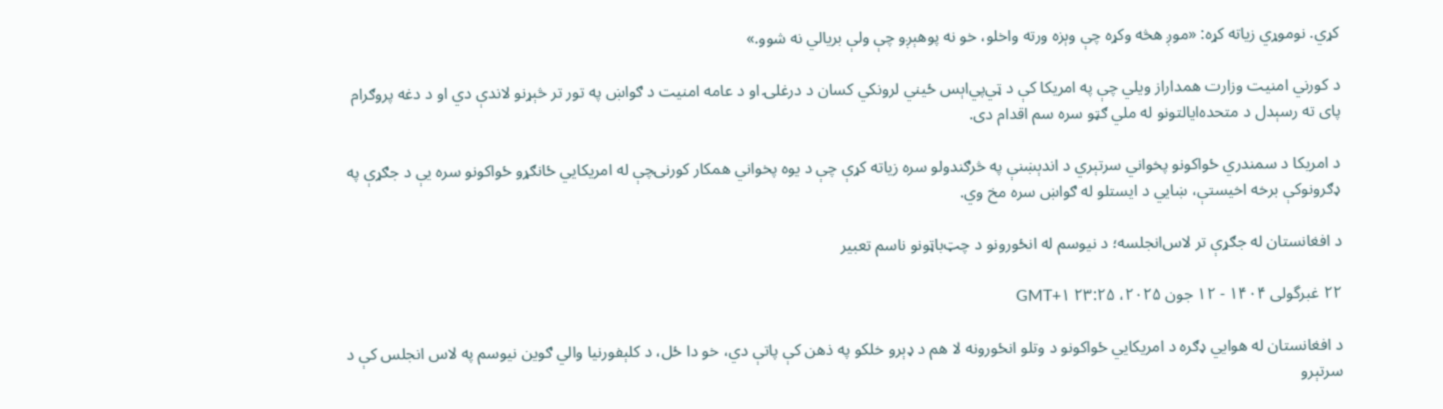کړي. نوموړي زیاته کړه: «موږ هڅه وکړه چې وېزه ورته واخلو، خو نه پوهېږو چې ولې بریالي نه شوو.»

د کورني امنیت وزارت همداراز ویلي چې په امریکا کې د ټي‌پي‌اېس ځيني لرونکي کسان د درغلۍ او د عامه امنیت د ګواښ په تور تر څېړنو لاندې دي او د دغه پروګرام پای ته رسېدل د متحده‌ایالتونو له ملي ګټو سره سم اقدام دی.

د امریکا د سمندري ځواکونو پخواني سرتېري د اندېښنې په څرګندولو سره زیاته کړې چې د یوه پخواني همکار کورنۍچې له امریکايي ځانګړو ځواکونو سره یې د جګړې په ډګرونوکې برخه اخیستې، ښايي د ایستلو له ګواښ سره مخ وي.

د افغانستان له جګړې تر لاس‌انجلسه؛ د نیوسم له انځورونو د چټ‌باټونو ناسم تعبیر

۲۲ غبرگولی ۱۴۰۴ - ۱۲ جون ۲۰۲۵، ۲۳:۲۵ GMT+۱

د افغانستان له هوایي ډګره د امریکايي ځواکونو د وتلو انځورونه لا هم د ډېرو خلکو په ذهن کې پاتې دي، خو دا ځل، د کلېفورنیا والي ګوین نیوسم په لاس انجلس کې د سرتېرو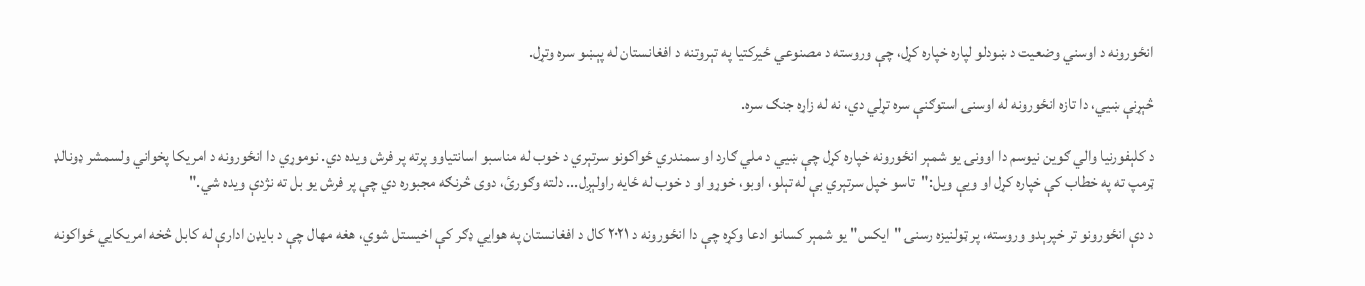انځورونه د اوسني وضعیت د ښودلو لپاره خپاره کړل، چې وروسته د مصنوعي ځیرکتیا په تېروتنه د افغانستان له پېښو سره وتړل.

څېړنې ښيي، دا تازه انځورونه له اوسنۍ استوګنې سره تړلي دي، نه له زاړه جنګ سره.

د کلېفورنیا والي ګوین نیوسم دا اوونۍ یو شمېر انځورونه خپاره کړل چې ښيي د ملي ګارد او سمندري ځواکونو سرتېري د خوب له مناسبو اسانتیاوو پرته پر فرش ویده دي. نوموړي دا انځورونه د امریکا پخواني ولسمشر ډونالډ ټرمپ ته په خطاب کې خپاره کړل او ویې ویل:"تاسو خپل سرتېري بې له تېلو، اوبو، خوړو او د خوب له ځایه راولېږل... دلته وګورئ، دوی څرنګه مجبوره دي چې پر فرش یو بل ته نژدې ویده شي."

د دې انځورونو تر خپرېدو وروسته، پر ټولنیزه رسنۍ "ایکس" یو شمېر کسانو ادعا وکړه چې دا انځورونه د ۲۰۲۱ کال د افغانستان په هوایي ډګر کې اخیستل شوي، هغه مهال چې د بایډن ادارې له کابل څخه امریکایي ځواکونه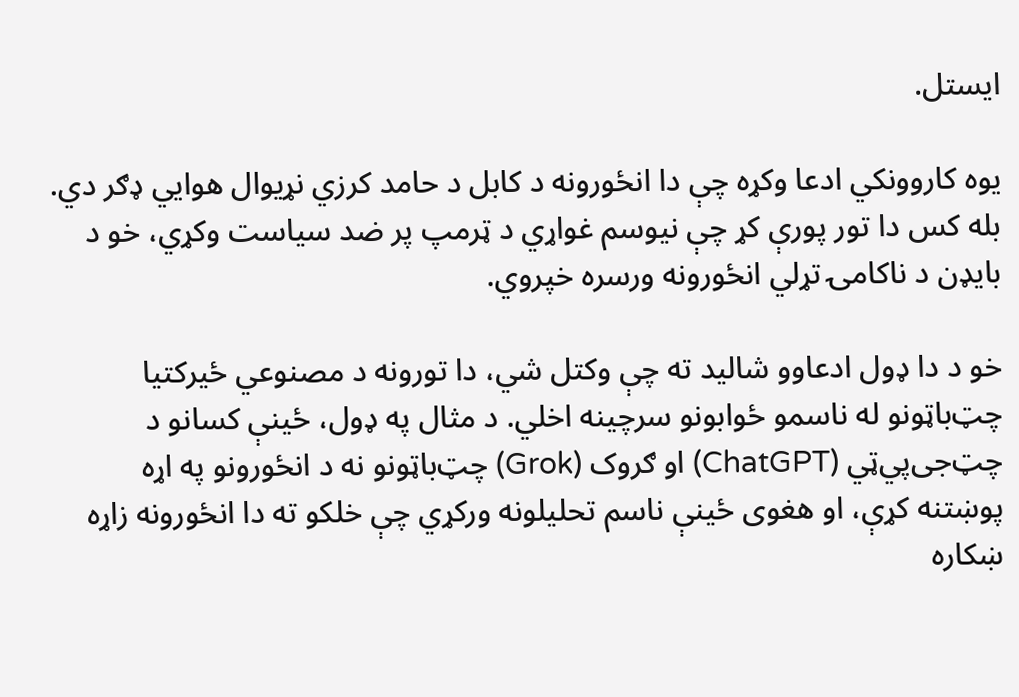ایستل.

یوه کاروونکي ادعا وکړه چې دا انځورونه د کابل د حامد کرزي نړیوال هوايي ډګر دي. بله کس دا تور پورې کړ چې نیوسم غواړي د ټرمپ پر ضد سیاست وکړي، خو د بایډن د ناکامۍ تړلي انځورونه ورسره خپروي.

خو د دا ډول ادعاوو شالید ته چې وکتل شي، دا تورونه د مصنوعي ځیرکتیا چټ‌باټونو له ناسمو ځوابونو سرچینه اخلي. د مثال په ډول، ځینې کسانو د چټ‌جی‌پي‌ټي (ChatGPT) او ګروک (Grok) چټ‌باټونو نه د انځورونو په اړه پوښتنه کړې، او هغوی ځینې ناسم تحلیلونه ورکړي چې خلکو ته دا انځورونه زاړه ښکاره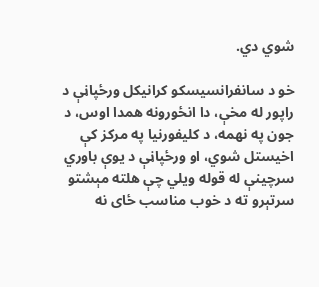شوي دي.

خو د سانفرانسیسکو کرانیکل ورځپاڼې د راپور له مخې، دا انځورونه همدا اوس، د جون په نهمه، د کلیفورنیا په مرکز کې اخیستل شوي، او ورځپاڼې د یوې باوري سرچینې له قوله ویلي چې هلته مېشتو سرتېرو ته د خوب مناسب ځای نه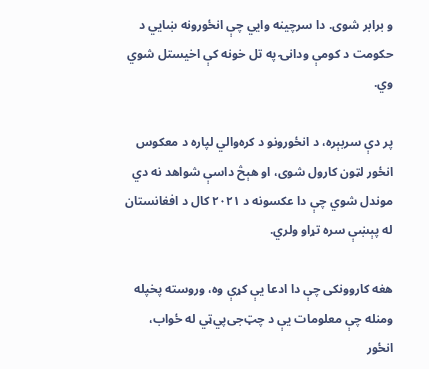و برابر شوی. دا سرچینه وایي چې انځورونه ښايي د حکومت د کومې ودانۍ په تل خونه کې اخیستل شوي وي.

پر دې سربېره، د انځورونو د کره‌والي لپاره د معکوس انځور لټون کارول شوی، او هېڅ داسې شواهد نه دي موندل شوي چې دا عکسونه د ۲۰۲۱ کال د افغانستان له پېښې سره تړاو ولري.

هغه کاروونکی چې دا ادعا یې کړې وه، وروسته پخپله ومنله چې معلومات یې د چټ‌جی‌پي‌ټي له ځواب، انځور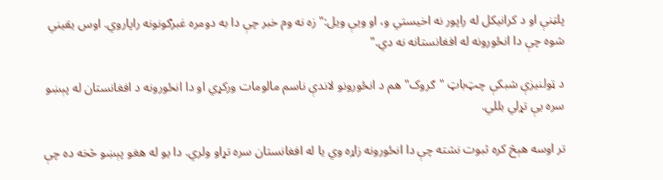پلټنې او د کرانیکل له راپور نه اخیستي و، او ویې ویل:"زه نه وم خبر چې دا به دومره غبرګونونه راپاروي. اوس یقیني شوه چې دا انځورونه له افغانستانه نه دي."

د ټولنیزې شبکې چټ‌باټ "ګروک" هم د انځورونو لاندې ناسم مالومات ورکړي او دا انځورونه د افغانستان له پېښو سره یې تړلي بللي.

تر اوسه هېڅ کره ثبوت نشته چې دا انځورونه زاړه وي یا له افغانستان سره تړاو ولري. دا یو له هغو پېښو څخه ده چې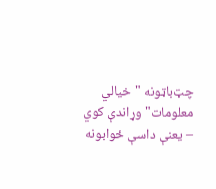چټ‌باټونه "خیالي معلومات" وړاندې کوي – یعنې داسې ځوابونه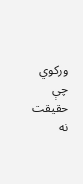ورکوي چې حقیقت نه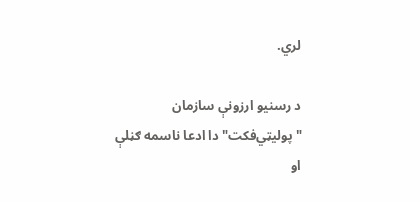لري.

د رسنیو ارزونې سازمان "پولیټي‌فکت" دا ادعا ناسمه ګڼلې او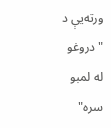ورته‌یې د "دروغو له لمبو سره"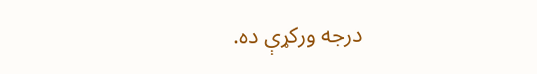درجه ورکړې ده.